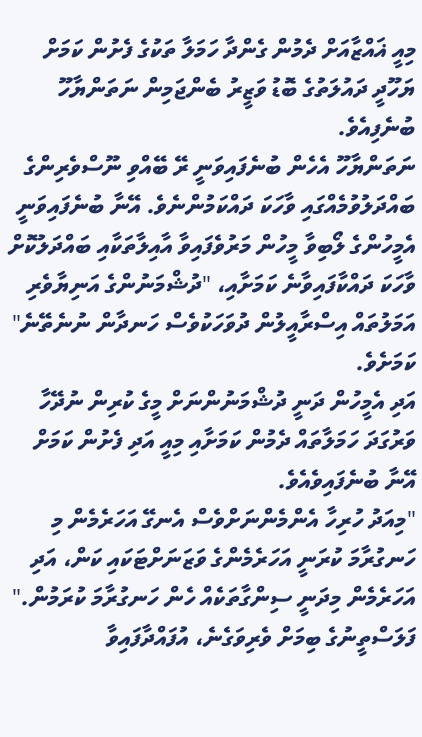މިއީ ޣައްޒާއަށް ދެމުން ގެންދާ ހަމަލާ ތަކުގެ ފެށުން ކަމަށް ޔަހޫދީ ދައުލަތުގެ ބޮޑު ވަޒީރު ބެންޖަމިން ނަތަންޔާހޫ ބުނެފިއެވެ.
ނަތަންޔާހޫ އެހެން ބުނެފައިވަނީ ރޭ ބޭއްވި ނޫސްވެރިންގެ ބައްދަލުވުމެއްގައި ވާހަކަ ދައްކަމުންނެވެ. އޭނާ ބުނެފައިވަނީ އެމީހުންގެ ލޯބިވާ މީހުން މަރުވެފައިވާ އާއިލާތަކާއި ބައްދަލުކޮށް ވާހަކަ ދައްކާފައިވާނެ ކަމަށާއި، "ދުޝްމަނުންގެ އަނިޔާވެރި އަމަލުތައް އިސްރާއީލުން ދުވަހަކުވެސް ހަނދާން ނުނެތޭނެ" ކަމަށެވެ.
އަދި އެމީހުން ދަނީ ދުޝްމަނުންނަށް މީގެ ކުރިން ނުދޭހާ ވަރުގަދަ ހަމަލާތައް ދެމުން ކަމަށާއި މިއީ އަދި ފެށުން ކަމަށް އޭނާ ބުނެފައިވެއެވެ.
"މިއަދު ހުރިހާ އެންމެންނަށްވެސް އެނގޭ އަހަރެމެން މި ހަނގުރާމަ ކުރަނީ އަހަރެމެންގެ ވަޒަނަށްޓަކައި ކަން، އަދި އަހަރެމެން މިދަނީ ސިންގާތަކެއް ހެން ހަނގުރާމަ ކުރަމުން." ފަލަސްތީނުގެ ބިމަށް ވެރިވަގެނެ، އުފައްދާފައިވާ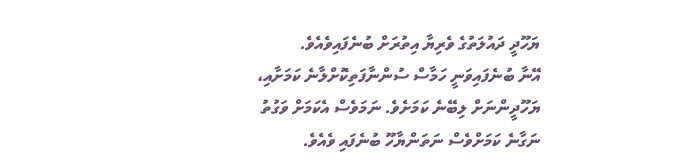ޔަހޫދީ ދައުލަތުގެ ވެރިޔާ އިތުރަށް ބުނެފައިވެއެވެ.
އޭނާ ބުނެފައިވަނީ ހަމާސް ސުންނާފަތިކޮށްލާނެ ކަމަށާއި، ޔަހޫދީންނަށް ލިބޭނެ ކަމަށެވެ. ނަމަވެސް އެކަމަށް ވަގުތު ނަގާނެ ކަމަށްވެސް ނަތަންޔާހޫ ބުނެފައި ވެއެވެ.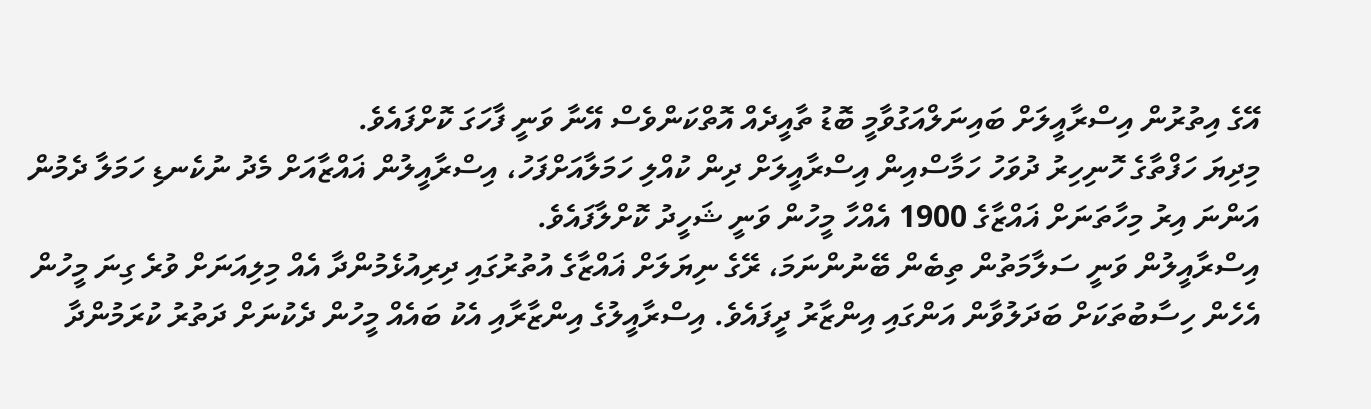އޭގެ އިތުރުން އިސްރާއީލަށް ބައިނަލްއަގުވާމީ ބޮޑު ތާއީދެއް އޮތްކަންވެސް އޭނާ ވަނީ ފާހަގަ ކޮށްފައެވެ.
މިދިޔަ ހަފްތާގެ ހޮނިހިރު ދުވަހު ހަމާސްއިން އިސްރާއީލަށް ދިން ކުއްލި ހަމަލާއަށްފަހު، އިސްރާއީލުން ޣައްޒާއަށް މެދު ނުކެނޑި ހަމަލާ ދެމުން އަންނަ އިރު މިހާތަނަށް ޣައްޒާގެ 1900 އެއްހާ މީހުން ވަނީ ޝަހީދު ކޮށްލާފައެވެ.
އިސްރާއީލުން ވަނީ ސަލާމަތުން ތިބެން ބޭނުންނަމަ، ރޭގެ ނިޔަލަށް ޣައްޒާގެ އުތުރުގައި ދިރިއުޅެމުންދާ އެއް މިލިއަނަށް ވުރެ ގިނަ މީހުން އެހެން ހިސާބުތަކަށް ބަދަލުވާން އަންގައި އިންޒާރު ދީފައެވެ. އިސްރާއީލުގެ އިންޒާރާއި އެކު ބައެއް މީހުން ދެކުނަށް ދަތުރު ކުރަމުންދާ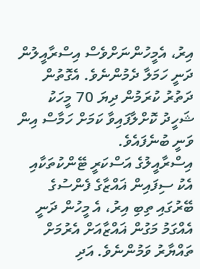އިރު، އެމީހުންނަށްވެސް އިސްރާއީލުން ދަނީ ހަމަލާ ދެމުންނެވެ. އެގޮތުން ދަތުރު ކުރަމުން ދިޔަ 70 މީހަކު ޝަހީދު ކޮށްލާފައިވާ ކަމަށް ހަމާސް އިން ވަނީ ބުނެފައެވެ.
އިސްރާއީލުގެ އަސްކަރީ ޓޭންކުތަކާއި އެކު ސިފައިން ޣައްޒާގެ ފެންސުގެ ބޭރުގައި ތިބި އިރު، އެ މީހުން ދަނީ އެއްގަމު މަގުން ޣައްޒާއަށް އެރުމަށް ތައްޔާރު ވަމުންނެވެ. އަދި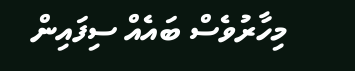މިހާރުވެސް ބައެއް ސިފައިން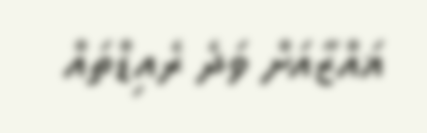ޣައްޒާއަށް ވަދެ ރެއިޑްތައް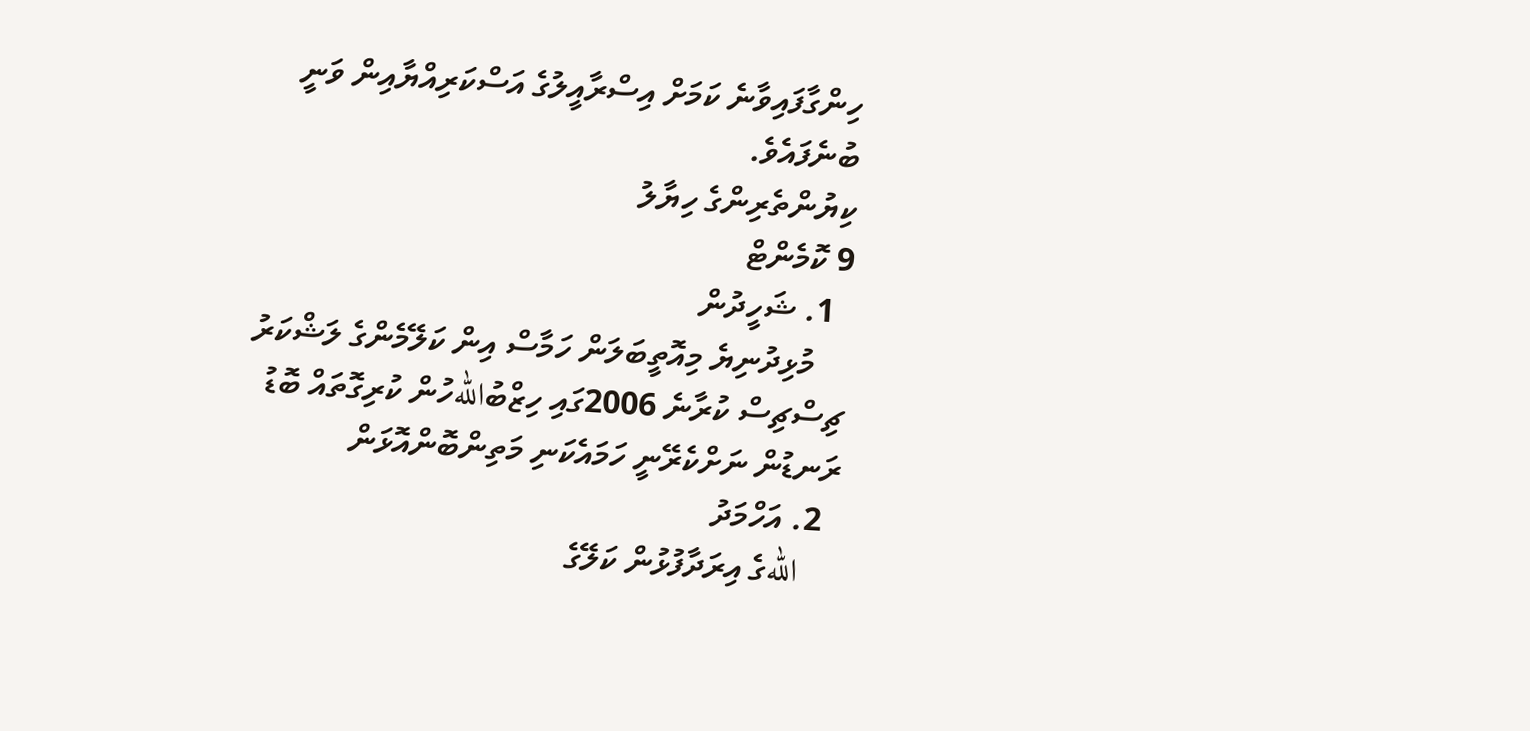ހިންގާފައިވާނެ ކަމަށް އިސްރާއީލުގެ އަސްކަރިއްޔާއިން ވަނީ ބުނެފައެވެ.
ކިޔުންތެރިންގެ ހިޔާލު
9 ކޮމެންޓް
  1. ޝަހީދުން
    މުޅިދުނިޔެ މިއޮތީބަލަން ހަމާސް އިން ކަލޭމެންގެ ލަޝްކަރު ޗިސްޗިސް ކުރާނެ 2006ގައި ހިޒްބުاللهހުން ކުރިގޮތައް ބޮޑު ރަނޑުން ނަށްކެރޭނީ ހަމައެކަނި މަތިންބޮންއޮޅަން
  2. އަހްމަދު
    اللهގެ އިރަދާފުޅުން ކަލޭގެ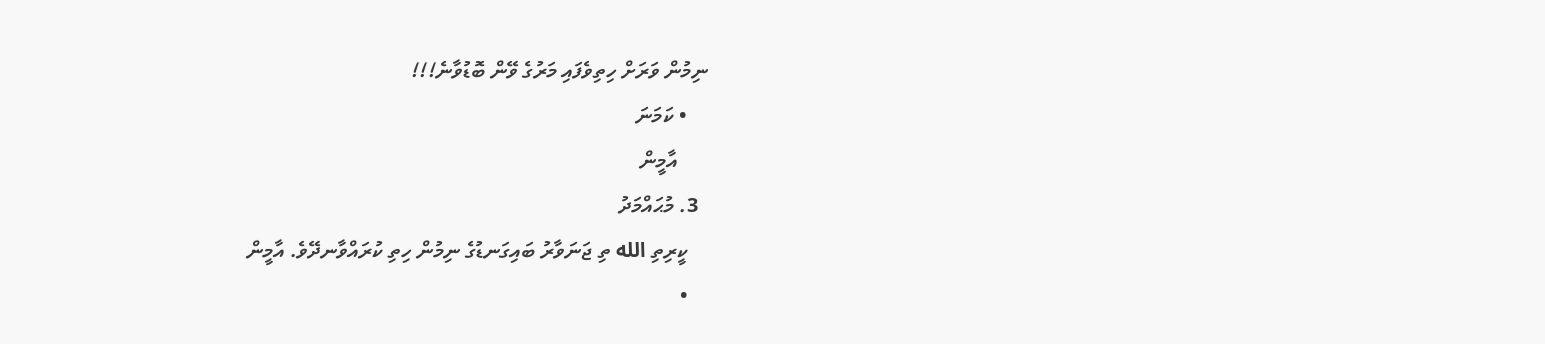ނިމުން ވަރަށް ހިތިވެފައި މަރުގެ ވޭން ބޮޑުވާނެ!!!
    • ކަމަނަ
      އާމީން
  3. މުޙައްމަދު
    ކީރިތި الله ތި ޖަނަވާރު ބައިގަނޑުގެ ނިމުން ހިތި ކުރައްވާނދޭވެ. އާމީން
    •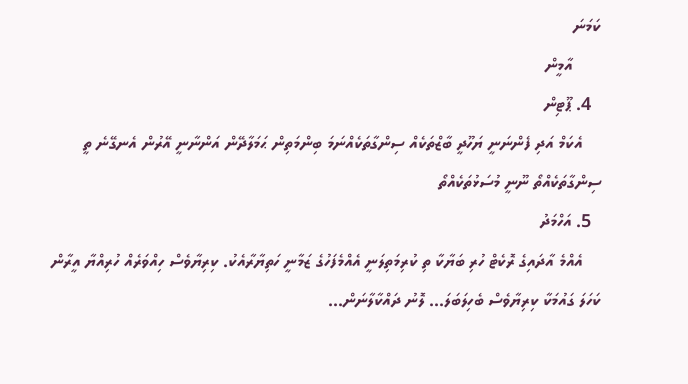ކަމަނަ
      އާމީން
  4. ޕޫޓިން
    އެކަމް އަދި ފެންނަނީ ޔަހޫދީ ބާޒްތަކެއް ސިންގާތަކެއްނަމަ ބިންމަތިން ޙަމަލާދޭން އަންނާނީ އޭރުން އެނގޭނެ ތީ ސިންގާތަކެއްތޯ ނޫނީ މުސަޅުތަކެއްތޯ
  5. އަހްމަދު
    އެއްމެ އާދައިގެ ރޮކެޓް ހުރި ބަޔާކާ ތި ކުރިމަތިލަނީ އެއްމެފަހުގެ ޒަމާނީ ހަތިޔާރާއެކު. ކިރިޔާވެސް ހިއްވަރެއް ހުރިއްޔާ އީރާން ކަހަލަ ގައުމަކާ ކިރިޔާވެސް ބެހިލަބަލަ... ލޮނު ދައްކާލާނަން...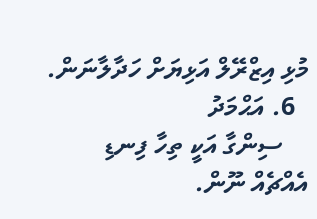މުޅި އިޒްރޭލް އަޅިޔަށް ހަދާލާނަން.
  6. އަޙްމަދު
    ސިންގާ އަކީ ތިހާ ފިނޑި އެއްޗެއް ނޫން.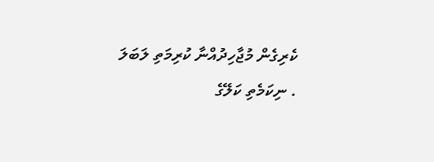ކެރިގެން މުޖާހިދުއްނާ ކުރިމަތި ލަބަލަ . ނިކަމެތި ކަލޭގެ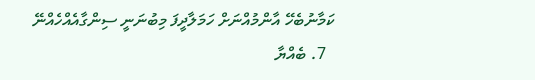ކަމާނުބެހޭ އާންމުއްނަށް ހަމަލާދީފަ މިބުނަނީ ސިންގާއެއްހެއްނޭ
  7. ބެއްޔާ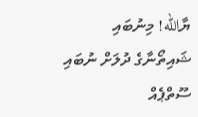ޔާالله! މިނުބައި ޝައިތޯނާގެ ދުލަށް ނުބައި ސޫތްޕެއް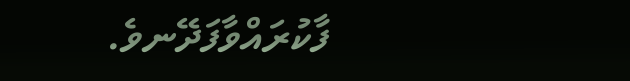ފާކުރައްވާފަދޭނވެ.